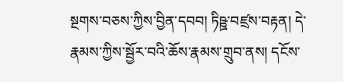སྔགས་བཅས་ཀྱིས་བྱིན་དབབ། ཏིཥྛ་བཛྲས་བརྟན། དེ་རྣམས་ཀྱིས་སྦྱོར་བའི་ཆོས་རྣམས་གྲུབ་ནས། དངོས་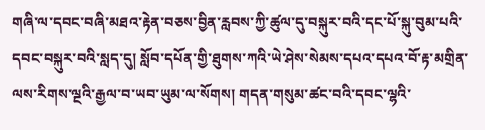གཞི་ལ་དབང་བཞི་མཐའ་རྟེན་བཅས་བྱིན་རླབས་ཀྱི་ཚུལ་དུ་བསྐུར་བའི་དང་པོ་སྐུ་བུམ་པའི་དབང་བསྐུར་བའི་སླད་དུ། སློབ་དཔོན་གྱི་ཐུགས་ཀའི་ཡེ་ཤེས་སེམས་དཔའ་དཔའ་བོ་རྟ་མགྲིན་ལས་རིགས་ལྔའི་རྒྱལ་བ་ཡབ་ཡུམ་ལ་སོགས། གདན་གསུམ་ཚང་བའི་དབང་ལྷའི་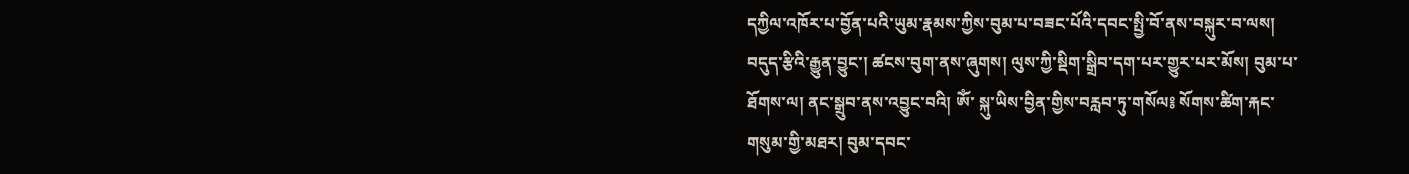དཀྱིལ་འཁོར་པ་བྱོན་པའི་ཡུམ་རྣམས་ཀྱིས་བུམ་པ་བཟང་པོའི་དབང་སྤྱི་བོ་ནས་བསྐུར་བ་ལས། བདུད་རྩིའི་རྒྱུན་བྱུང་། ཚངས་བུག་ནས་ཞུགས། ལུས་ཀྱི་སྡིག་སྒྲིབ་དག་པར་གྱུར་པར་མོས། བུམ་པ་ཐོགས་ལ། ནང་སྒྲུབ་ནས་འབྱུང་བའི། ཨོཾ་ སྐུ་ཡིས་བྱིན་གྱིས་བརླབ་ཏུ་གསོལ༔ སོགས་ཚིག་རྐང་གསུམ་གྱི་མཐར། བུམ་དབང་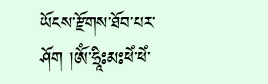ཡོངས་རྫོགས་ཐོབ་པར་ཤོག །ཨོཾ་ཧྲཱིཿམཿཕེཾ་ཕེཾ་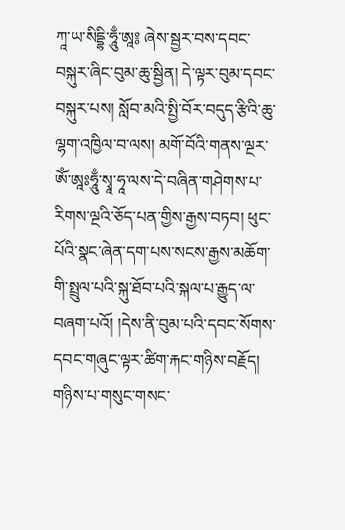ཀཱ་ཡ་སིདྡྷི་ཧཱུྃ་ཨཱ༔ ཞེས་སྦྱར་བས་དབང་བསྐུར་ཞིང་བུམ་ཆུ་སྦྱིན། དེ་ལྟར་བུམ་དབང་བསྐུར་པས། སློབ་མའི་སྤྱི་བོར་བདུད་རྩིའི་ཆུ་ལྷག་འཁྱིལ་བ་ལས། མགོ་བོའི་གནས་ལྔར་ཨོཾ་ཨཱཿཧཱུྃ་སྭཱ་ཧཱ་ལས་དེ་བཞིན་གཤེགས་པ་རིགས་ལྔའི་ཅོད་པན་གྱིས་རྒྱས་བཏབ། ཕུང་པོའི་སྣང་ཞེན་དག་པས་སངས་རྒྱས་མཆོག་གི་སྤྲུལ་པའི་སྐུ་ཐོབ་པའི་སྐལ་པ་རྒྱུད་ལ་བཞག་པའོ། །དེས་ནི་བུམ་པའི་དབང་སོགས་དབང་གཞུང་ལྟར་ཚིག་རྐང་གཉིས་བརྗོད། གཉིས་པ་གསུང་གསང་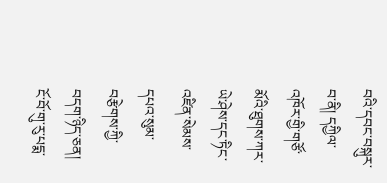བའི་དབང་བསྐུར་བ་ནི། དཀྱིལ་འཁོར་གྱི་གཙོ་མོའི་ཐུགས་ཀར་ཡེ་ཤེས་དང་ཏིང་འཛིན་སེམས་དཔའ་སུམ་བརྩེགས་ཀྱི་བདག་ཉིད་ཅན། ངོ་བོ་གུ་རུ་པདྨ་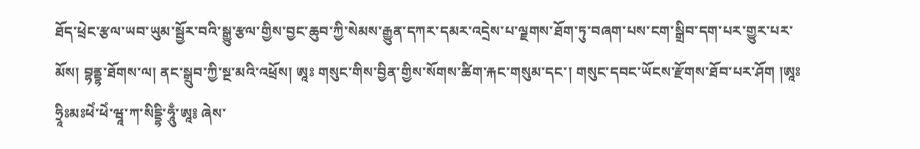ཐོད་ཕྲེང་རྩལ་ཡབ་ཡུམ་སྦྱོར་བའི་སྒྱུ་རྩལ་གྱིས་བྱང་ཆུབ་ཀྱི་སེམས་རྒྱུན་དཀར་དམར་འདྲེས་པ་ལྗགས་ཐོག་ཏུ་བཞག་པས་ངག་སྒྲིབ་དག་པར་གྱུར་པར་མོས། བྷནྡྷ་ཐོགས་ལ། ནང་སྒྲུབ་ཀྱི་སྔ་མའི་འཕྲོས། ཨཱཿ གསུང་གིས་བྱིན་གྱིས་སོགས་ཚིག་རྐང་གསུམ་དང་། གསུང་དབང་ཡོངས་རྫོགས་ཐོབ་པར་ཤོག །ཨཱཿཧྲཱིཿམཿཕེཾ་ཕེཾ་ཝཱ་ཀ་སིདྡྷི་ཧཱུྃ་ཨཱ༔ ཞེས་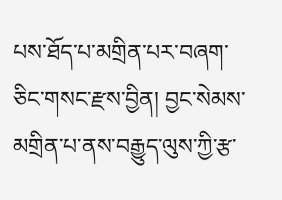པས་ཐོད་པ་མགྲིན་པར་བཞག་ཅིང་གསང་རྫས་བྱིན། བྱང་སེམས་མགྲིན་པ་ནས་བརྒྱུད་ལུས་ཀྱི་རྩ་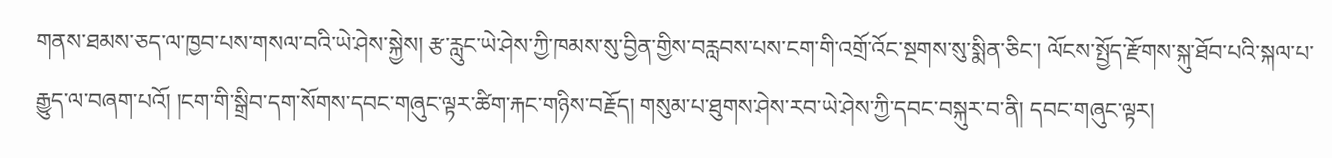གནས་ཐམས་ཅད་ལ་ཁྱབ་པས་གསལ་བའི་ཡེ་ཤེས་སྐྱེས། རྩ་རླུང་ཡེ་ཤེས་ཀྱི་ཁམས་སུ་བྱིན་གྱིས་བརླབས་པས་ངག་གི་འགྲོ་འོང་སྔགས་སུ་སྨིན་ཅིང་། ལོངས་སྤྱོད་རྫོགས་སྐུ་ཐོབ་པའི་སྐལ་པ་རྒྱུད་ལ་བཞག་པའོ། །ངག་གི་སྒྲིབ་དག་སོགས་དབང་གཞུང་ལྟར་ཚིག་རྐང་གཉིས་བརྗོད། གསུམ་པ་ཐུགས་ཤེས་རབ་ཡེ་ཤེས་ཀྱི་དབང་བསྐུར་བ་ནི། དབང་གཞུང་ལྟར།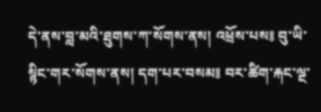དེ་ནས་བླ་མའི་ཐུགས་ཀ་སོགས་ནས། འཕྲོས་པས༔ བུ་ཡི་སྙིང་གར་སོགས་ནས། དག་པར་བསམ༔ བར་ཚིག་རྐང་ལྔ་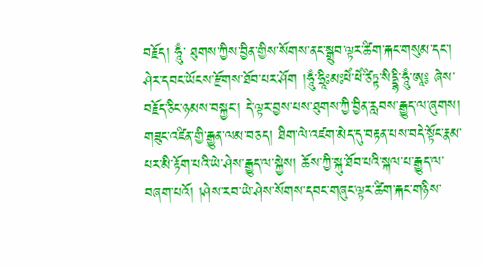བརྗོད། ཧཱུྃ་ ཐུགས་ཀྱིས་བྱིན་གྱིས་སོགས་ནང་སྒྲུབ་ལྟར་ཚིག་རྐང་གསུམ་དང་། ཤེར་དབང་ཡོངས་རྫོགས་ཐོབ་པར་ཤོག །ཧཱུྃ་ཧྲཱིཿམཿཕེཾ་ཕེཾ་ཙིཏྟ་སིདྡྷི་ཧཱུྃ་ཨཱ༔ ཞེས་བརྗོད་ཅིང་ཉམས་བསྐྱང་། དེ་ལྟར་བྱས་པས་ཐུགས་ཀྱི་བྱིན་རླབས་རྒྱུད་ལ་ཞུགས། གཟུང་འཛིན་གྱི་རྒྱུན་ལམ་བཅད། ཐིག་ལེ་འཛག་མེད་དུ་བརྟན་པས་བདེ་སྟོང་རྣམ་པར་མི་རྟོག་པའི་ཡེ་ཤེས་རྒྱུད་ལ་སྐྱེས། ཆོས་ཀྱི་སྐུ་ཐོབ་པའི་སྐལ་པ་རྒྱུད་ལ་བཞག་པའོ། །ཤེས་རབ་ཡེ་ཤེས་སོགས་དབང་གཞུང་ལྟར་ཚིག་རྐང་གཉིས་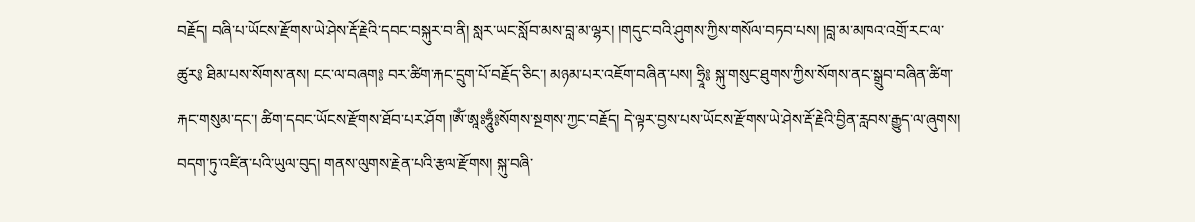བརྗོད། བཞི་པ་ཡོངས་རྫོགས་ཡེ་ཤེས་རྡོ་རྗེའི་དབང་བསྐུར་བ་ནི། སླར་ཡང་སློབ་མས་བླ་མ་ལྷར། །གདུང་བའི་ཤུགས་ཀྱིས་གསོལ་བཏབ་པས། །བླ་མ་མཁའ་འགྲོ་རང་ལ་ཚུར༔ ཐིམ་པས་སོགས་ནས། ངང་ལ་བཞག༔ བར་ཚིག་རྐང་དྲུག་པོ་བརྗོད་ཅིང་། མཉམ་པར་འཇོག་བཞིན་པས། ཧྲཱི༔ སྐུ་གསུང་ཐུགས་ཀྱིས་སོགས་ནང་སྒྲུབ་བཞིན་ཚིག་རྐང་གསུམ་དང་། ཚིག་དབང་ཡོངས་རྫོགས་ཐོབ་པར་ཤོག །ཨོཾ་ཨཱཿཧཱུྃ༔སོགས་སྔགས་ཀྱང་བརྗོད། དེ་ལྟར་བྱས་པས་ཡོངས་རྫོགས་ཡེ་ཤེས་རྡོ་རྗེའི་བྱིན་རླབས་རྒྱུད་ལ་ཞུགས། བདག་ཏུ་འཛིན་པའི་ཡུལ་བུད། གནས་ལུགས་རྗེན་པའི་རྩལ་རྫོགས། སྐུ་བཞི་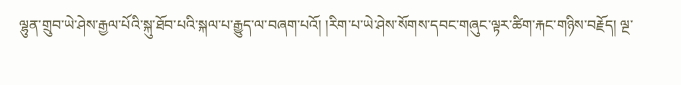ལྷུན་གྲུབ་ཡེ་ཤེས་རྒྱལ་པོའི་སྐུ་ཐོབ་པའི་སྐལ་པ་རྒྱུད་ལ་བཞག་པའོ། །རིག་པ་ཡེ་ཤེས་སོགས་དབང་གཞུང་ལྟར་ཚིག་རྐང་གཉིས་བརྗོད། ལྔ་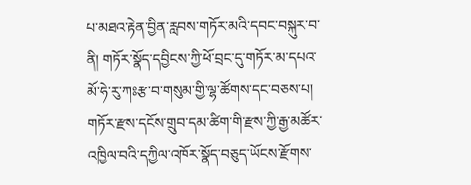པ་མཐའ་རྟེན་བྱིན་རླབས་གཏོར་མའི་དབང་བསྐུར་བ་ནི། གཏོར་སྣོད་དབྱིངས་ཀྱི་ཕོ་བྲང་དུ་གཏོར་མ་དཔའ་མོ་ཧེ་རུ་ཀཿརྩ་བ་གསུམ་གྱི་ལྷ་ཚོགས་དང་བཅས་པ། གཏོར་རྫས་དངོས་གྲུབ་དམ་ཚིག་གི་རྫས་ཀྱི་རྒྱ་མཚོར་འཁྱིལ་བའི་དཀྱིལ་འཁོར་སྣོད་བཅུད་ཡོངས་རྫོགས་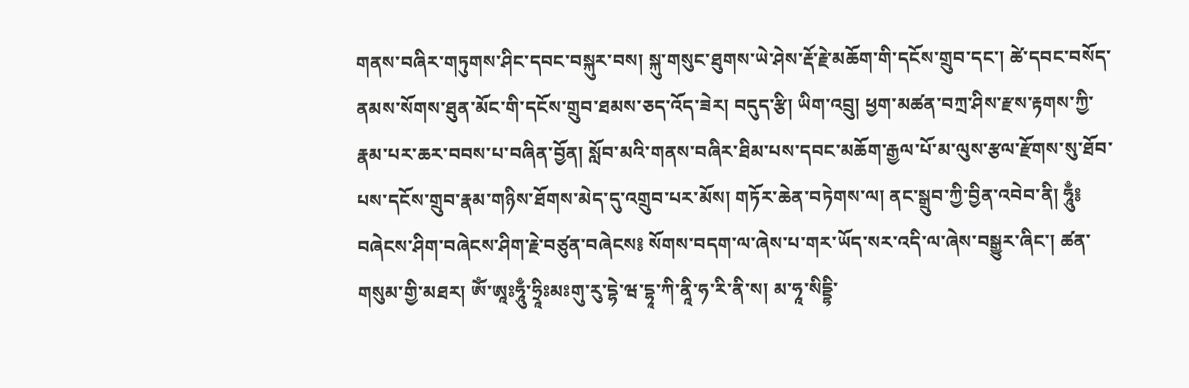གནས་བཞིར་གཏུགས་ཤིང་དབང་བསྐུར་བས། སྐུ་གསུང་ཐུགས་ཡེ་ཤེས་རྡོ་རྗེ་མཆོག་གི་དངོས་གྲུབ་དང་། ཚེ་དབང་བསོད་ནམས་སོགས་ཐུན་མོང་གི་དངོས་གྲུབ་ཐམས་ཅད་འོད་ཟེར། བདུད་རྩི། ཡིག་འབྲུ། ཕྱག་མཚན་བཀྲ་ཤིས་རྫས་རྟགས་ཀྱི་རྣམ་པར་ཆར་བབས་པ་བཞིན་བྱོན། སློབ་མའི་གནས་བཞིར་ཐིམ་པས་དབང་མཆོག་རྒྱལ་པོ་མ་ལུས་རྩལ་རྫོགས་སུ་ཐོབ་པས་དངོས་གྲུབ་རྣམ་གཉིས་ཐོགས་མེད་དུ་འགྲུབ་པར་མོས། གཏོར་ཆེན་བཏེགས་ལ། ནང་སྒྲུབ་ཀྱི་བྱིན་འབེབ་ནི། ཧཱུྃ༔ བཞེངས་ཤིག་བཞེངས་ཤིག་རྗེ་བཙུན་བཞེངས༔ སོགས་བདག་ལ་ཞེས་པ་གར་ཡོད་སར་འདི་ལ་ཞེས་བསྒྱུར་ཞིང་། ཚན་གསུམ་གྱི་མཐར། ཨོཾ་ཨཱཿཧཱུྃ་ཧྲཱིཿམཿགུ་རུ་དྷེ་ཝ་དྷཱ་ཀི་ནཱི་ཧ་རི་ནི་ས། མ་ཧཱ་སིདྡྷི་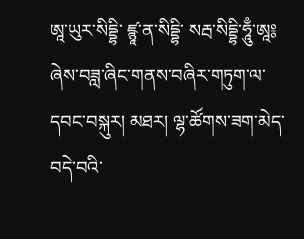ཨཱ་ཡུར་སིདྡྷི་ ཛྙཱ་ན་སིདྡྷི་ སརྦ་སིདྡྷི་ཧཱུྃ་ཨཱ༔ ཞེས་བཟླ་ཞིང་གནས་བཞིར་གཏུག་ལ་དབང་བསྐུར། མཐར། ལྷ་ཚོགས་ཟག་མེད་བདེ་བའི་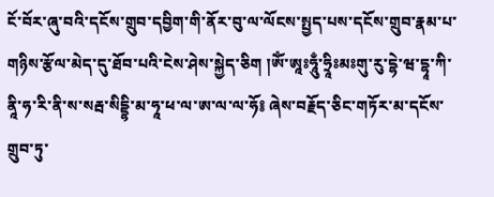ངོ་བོར་ཞུ་བའི་དངོས་གྲུབ་དབྱིག་གི་ནོར་བུ་ལ་ལོངས་སྤྱད་པས་དངོས་གྲུབ་རྣམ་པ་གཉིས་རྩོལ་མེད་དུ་ཐོབ་པའི་ངེས་ཤེས་སྐྱེད་ཅིག །ཨོཾ་ཨཱཿཧཱུྃ་ཧྲཱིཿམཿགུ་རུ་དྷེ་ཝ་དྷཱ་ཀི་ནཱི་ཧ་རི་ནི་ས་སརྦ་སིདྡྷི་མ་ཧཱ་ཕ་ལ་ཨ་ལ་ལ་ཧོ༔ ཞེས་བརྗོད་ཅིང་གཏོར་མ་དངོས་གྲུབ་ཏུ་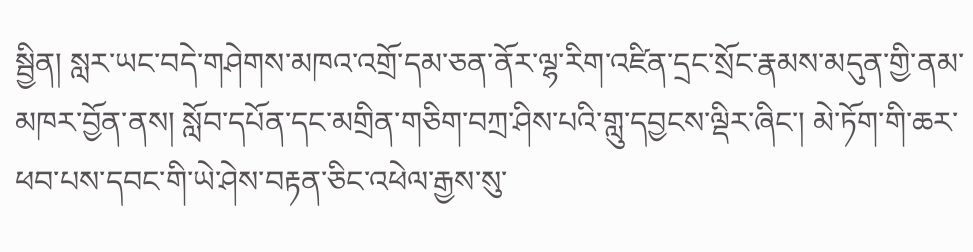སྦྱིན། སླར་ཡང་བདེ་གཤེགས་མཁའ་འགྲོ་དམ་ཅན་ནོར་ལྷ་རིག་འཛིན་དྲང་སྲོང་རྣམས་མདུན་གྱི་ནམ་མཁར་བྱོན་ནས། སློབ་དཔོན་དང་མགྲིན་གཅིག་བཀྲ་ཤིས་པའི་གླུ་དབྱངས་ལྡིར་ཞིང་། མེ་ཏོག་གི་ཆར་ཕབ་པས་དབང་གི་ཡེ་ཤེས་བརྟན་ཅིང་འཕེལ་རྒྱས་སུ་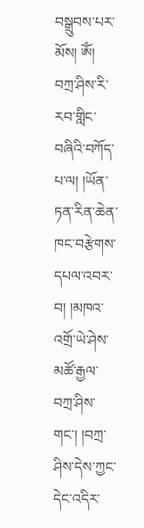བསྒྲུབས་པར་མོས། ཨོཾ། བཀྲ་ཤིས་རི་རབ་གླིང་བཞིའི་བཀོད་པ་ལ། །ཡོན་ཏན་རིན་ཆེན་ཁང་བརྩེགས་དཔལ་འབར་བ། །མཁའ་འགྲོ་ཡེ་ཤེས་མཚོ་རྒྱལ་བཀྲ་ཤིས་གང་། །བཀྲ་ཤིས་དེས་ཀྱང་དེང་འདིར་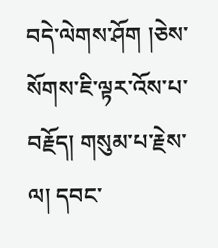བདེ་ལེགས་ཤོག །ཅེས་སོགས་ཇི་ལྟར་འོས་པ་བརྗོད། གསུམ་པ་རྗེས་ལ། དབང་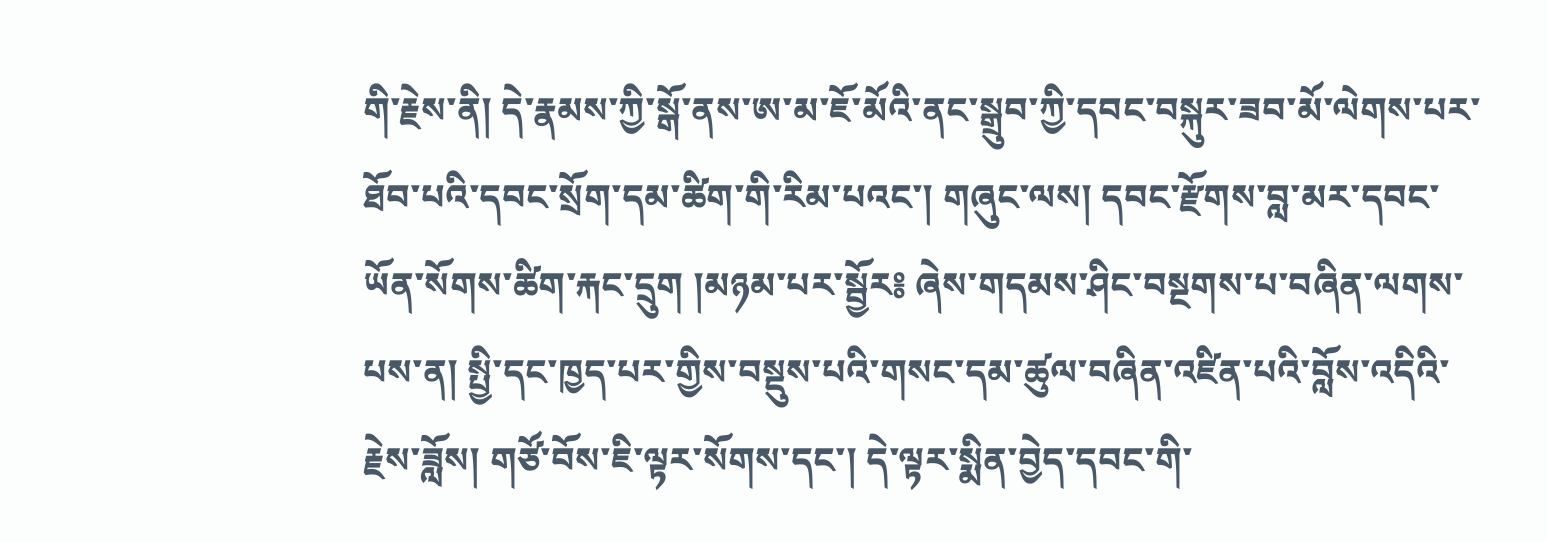གི་རྗེས་ནི། དེ་རྣམས་ཀྱི་སྒོ་ནས་ཨ་མ་ཇོ་མོའི་ནང་སྒྲུབ་ཀྱི་དབང་བསྐུར་ཟབ་མོ་ལེགས་པར་ཐོབ་པའི་དབང་སྲོག་དམ་ཚིག་གི་རིམ་པའང་། གཞུང་ལས། དབང་རྫོགས་བླ་མར་དབང་ཡོན་སོགས་ཚིག་རྐང་དྲུག །མཉམ་པར་སྦྱོར༔ ཞེས་གདམས་ཤིང་བསྔགས་པ་བཞིན་ལགས་པས་ན། སྤྱི་དང་ཁྱད་པར་གྱིས་བསྡུས་པའི་གསང་དམ་ཚུལ་བཞིན་འཛིན་པའི་བློས་འདིའི་རྗེས་ཟློས། གཙོ་བོས་ཇི་ལྟར་སོགས་དང་། དེ་ལྟར་སྨིན་བྱེད་དབང་གི་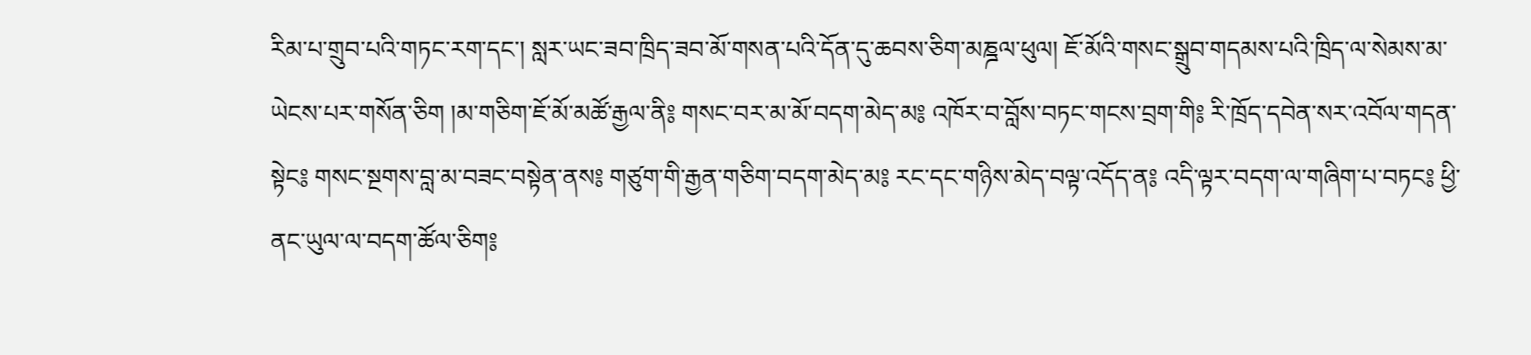རིམ་པ་གྲུབ་པའི་གཏང་རག་དང་། སླར་ཡང་ཟབ་ཁྲིད་ཟབ་མོ་གསན་པའི་དོན་དུ་ཆབས་ཅིག་མཎྜལ་ཕུལ། ཇོ་མོའི་གསང་སྒྲུབ་གདམས་པའི་ཁྲིད་ལ་སེམས་མ་ཡེངས་པར་གསོན་ཅིག །མ་གཅིག་ཇོ་མོ་མཚོ་རྒྱལ་ནི༔ གསང་བར་མ་མོ་བདག་མེད་མ༔ འཁོར་བ་བློས་བཏང་གངས་བྲག་གི༔ རི་ཁྲོད་དབེན་སར་འབོལ་གདན་སྟེང༔ གསང་སྔགས་བླ་མ་བཟང་བསྟེན་ནས༔ གཙུག་གི་རྒྱན་གཅིག་བདག་མེད་མ༔ རང་དང་གཉིས་མེད་བལྟ་འདོད་ན༔ འདི་ལྟར་བདག་ལ་གཞིག་པ་བཏང༔ ཕྱི་ནང་ཡུལ་ལ་བདག་ཚོལ་ཅིག༔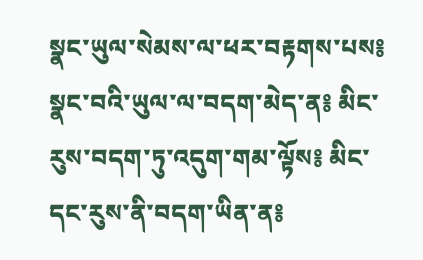སྣང་ཡུལ་སེམས་ལ་ཕར་བརྟགས་པས༔ སྣང་བའི་ཡུལ་ལ་བདག་མེད་ན༔ མིང་རུས་བདག་ཏུ་འདུག་གམ་ལྟོས༔ མིང་དང་རུས་ནི་བདག་ཡིན་ན༔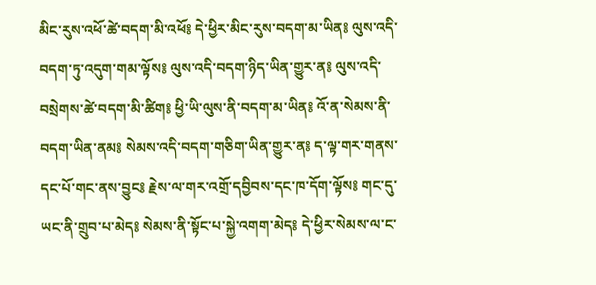མིང་རུས་འཕོ་ཚེ་བདག་མི་འཕོ༔ དེ་ཕྱིར་མིང་རུས་བདག་མ་ཡིན༔ ལུས་འདི་བདག་ཏུ་འདུག་གམ་ལྟོས༔ ལུས་འདི་བདག་ཉིད་ཡིན་གྱུར་ན༔ ལུས་འདི་བསྲེགས་ཚེ་བདག་མི་ཚིག༔ ཕྱི་ཡི་ལུས་ནི་བདག་མ་ཡིན༔ འོ་ན་སེམས་ནི་བདག་ཡིན་ནམ༔ སེམས་འདི་བདག་གཅིག་ཡིན་གྱུར་ན༔ ད་ལྟ་གར་གནས་དང་པོ་གང་ནས་བྱུང༔ རྗེས་ལ་གར་འགྲོ་དབྱིབས་དང་ཁ་དོག་ལྟོས༔ གང་དུ་ཡང་ནི་གྲུབ་པ་མེད༔ སེམས་ནི་སྟོང་པ་སྐྱེ་འགག་མེད༔ དེ་ཕྱིར་སེམས་ལ་ང་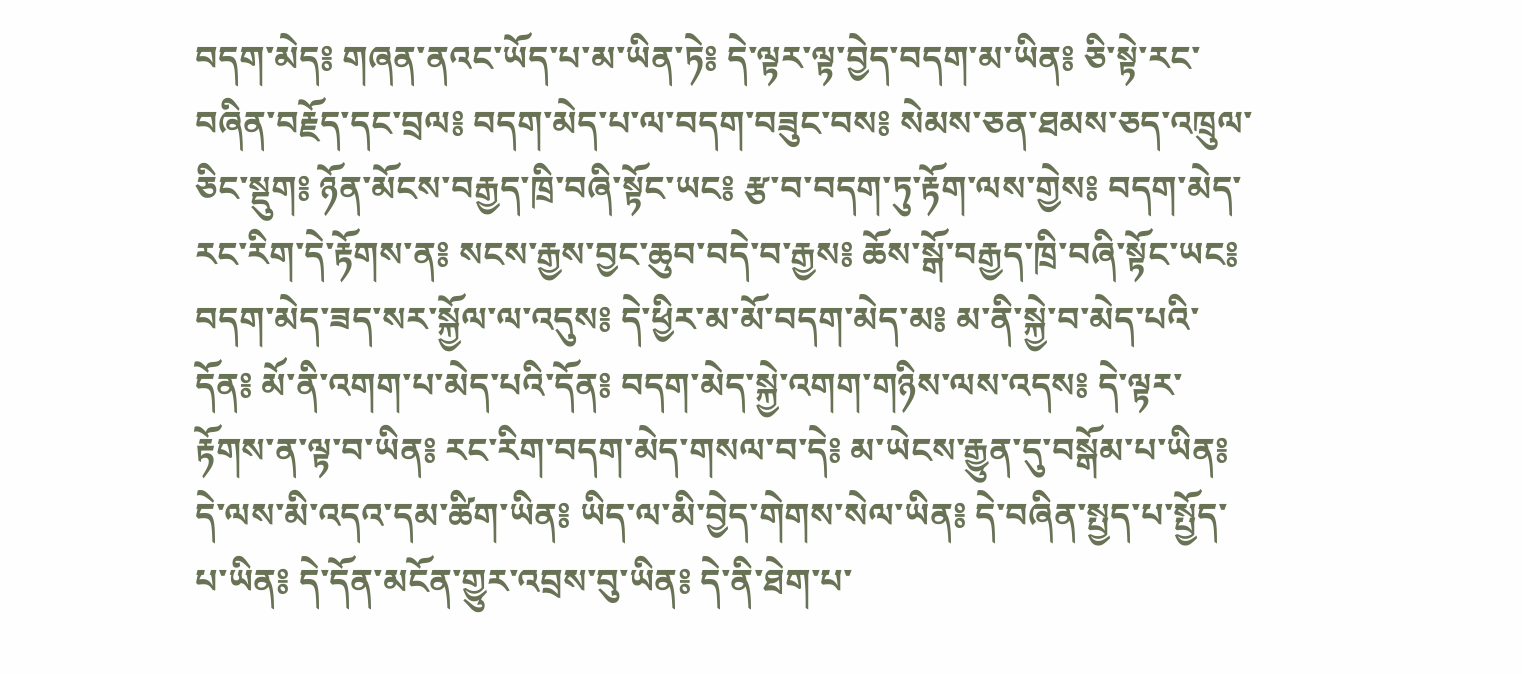བདག་མེད༔ གཞན་ནའང་ཡོད་པ་མ་ཡིན་ཏེ༔ དེ་ལྟར་ལྟ་བྱེད་བདག་མ་ཡིན༔ ཅི་སྟེ་རང་བཞིན་བརྗོད་དང་བྲལ༔ བདག་མེད་པ་ལ་བདག་བཟུང་བས༔ སེམས་ཅན་ཐམས་ཅད་འཁྲུལ་ཅིང་སྡུག༔ ཉོན་མོངས་བརྒྱད་ཁྲི་བཞི་སྟོང་ཡང༔ རྩ་བ་བདག་ཏུ་རྟོག་ལས་གྱེས༔ བདག་མེད་རང་རིག་དེ་རྟོགས་ན༔ སངས་རྒྱས་བྱང་ཆུབ་བདེ་བ་རྒྱས༔ ཆོས་སྒོ་བརྒྱད་ཁྲི་བཞི་སྟོང་ཡང༔ བདག་མེད་ཟད་སར་སྐྱོལ་ལ་འདུས༔ དེ་ཕྱིར་མ་མོ་བདག་མེད་མ༔ མ་ནི་སྐྱེ་བ་མེད་པའི་དོན༔ མོ་ནི་འགག་པ་མེད་པའི་དོན༔ བདག་མེད་སྐྱེ་འགག་གཉིས་ལས་འདས༔ དེ་ལྟར་རྟོགས་ན་ལྟ་བ་ཡིན༔ རང་རིག་བདག་མེད་གསལ་བ་དེ༔ མ་ཡེངས་རྒྱུན་དུ་བསྒོམ་པ་ཡིན༔ དེ་ལས་མི་འདའ་དམ་ཚིག་ཡིན༔ ཡིད་ལ་མི་བྱེད་གེགས་སེལ་ཡིན༔ དེ་བཞིན་སྤྱད་པ་སྤྱོད་པ་ཡིན༔ དེ་དོན་མངོན་གྱུར་འབྲས་བུ་ཡིན༔ དེ་ནི་ཐེག་པ་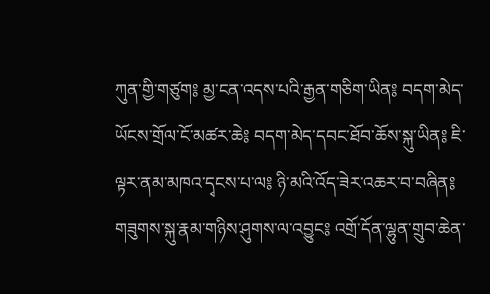ཀུན་གྱི་གཙུག༔ མྱ་ངན་འདས་པའི་རྒྱན་གཅིག་ཡིན༔ བདག་མེད་ཡོངས་གྲོལ་ངོ་མཚར་ཆེ༔ བདག་མེད་དབང་ཐོབ་ཆོས་སྐུ་ཡིན༔ ཇི་ལྟར་ནམ་མཁའ་དྭངས་པ་ལ༔ ཉི་མའི་འོད་ཟེར་འཆར་བ་བཞིན༔ གཟུགས་སྐུ་རྣམ་གཉིས་ཤུགས་ལ་འབྱུང༔ འགྲོ་དོན་ལྷུན་གྲུབ་ཆེན་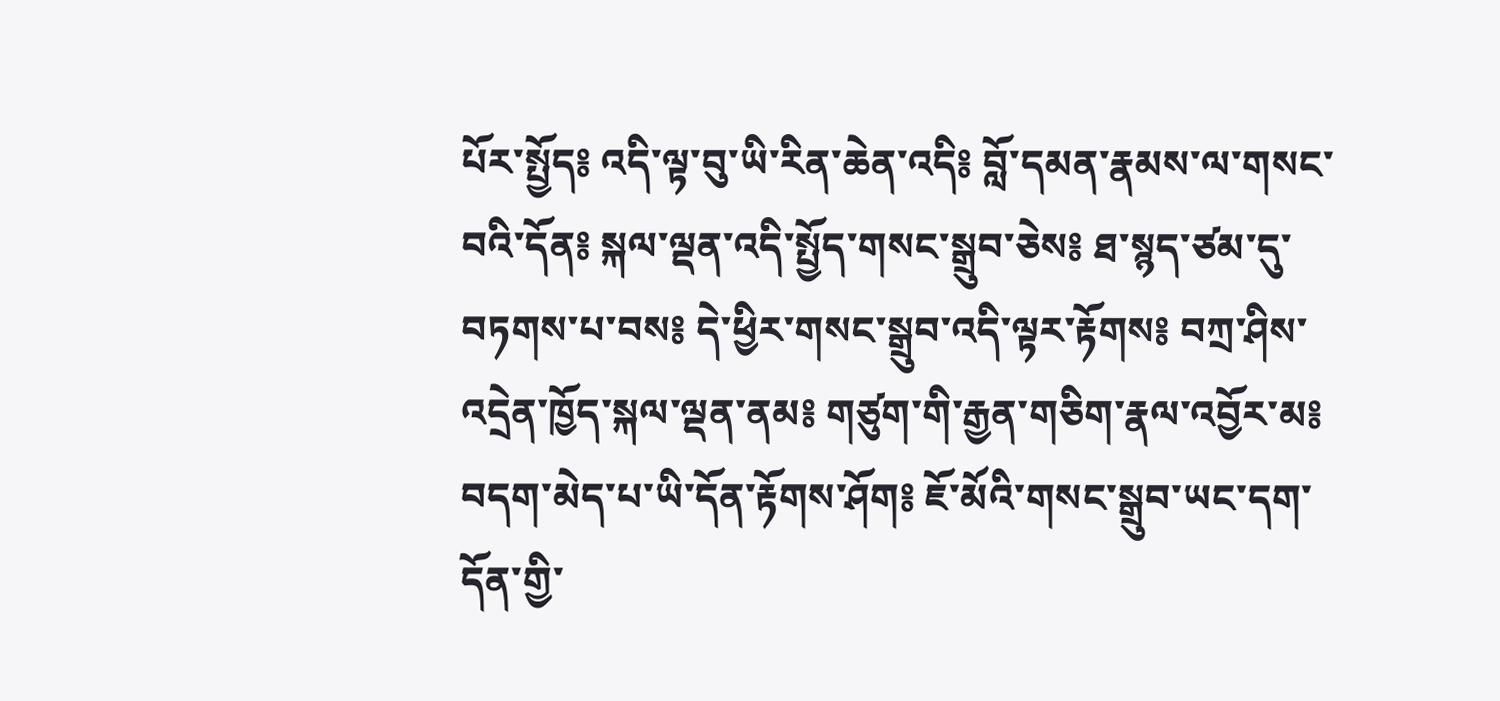པོར་སྤྱོད༔ འདི་ལྟ་བུ་ཡི་རིན་ཆེན་འདི༔ བློ་དམན་རྣམས་ལ་གསང་བའི་དོན༔ སྐལ་ལྡན་འདི་སྤྱོད་གསང་སྒྲུབ་ཅེས༔ ཐ་སྙད་ཙམ་དུ་བཏགས་པ་བས༔ དེ་ཕྱིར་གསང་སྒྲུབ་འདི་ལྟར་རྟོགས༔ བཀྲ་ཤིས་འདྲེན་ཁྱོད་སྐལ་ལྡན་ནམ༔ གཙུག་གི་རྒྱན་གཅིག་རྣལ་འབྱོར་མ༔ བདག་མེད་པ་ཡི་དོན་རྟོགས་ཤོག༔ ཇོ་མོའི་གསང་སྒྲུབ་ཡང་དག་དོན་གྱི་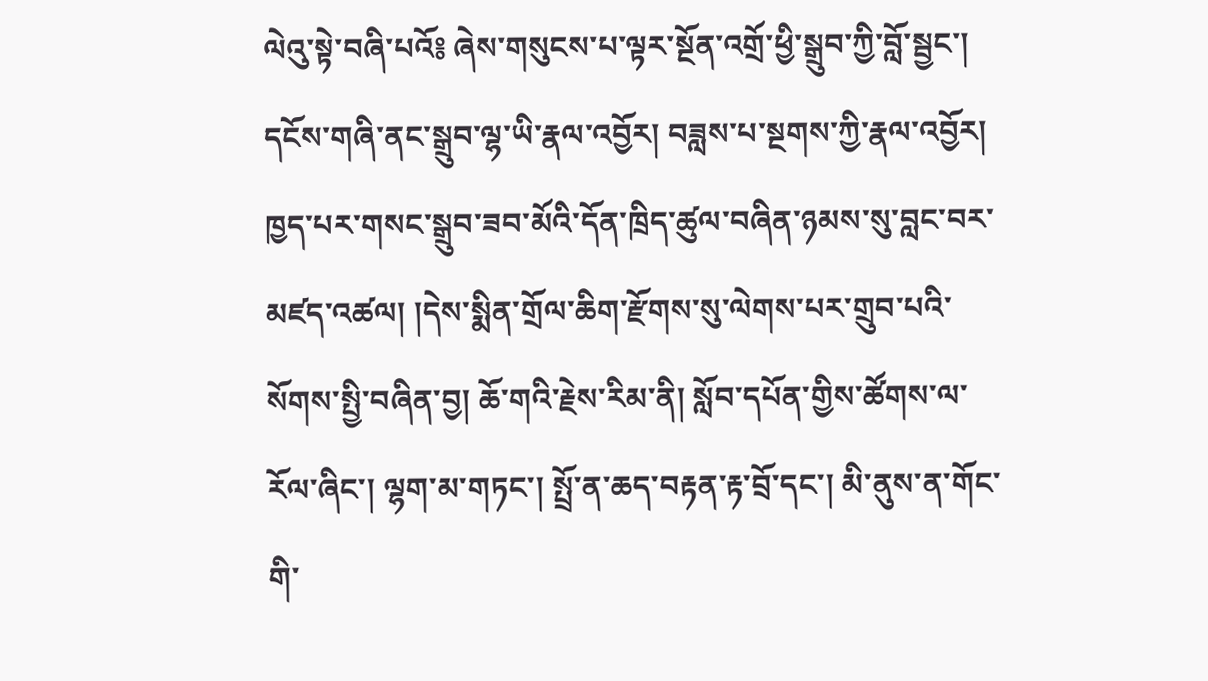ལེའུ་སྟེ་བཞི་པའོ༔ ཞེས་གསུངས་པ་ལྟར་སྔོན་འགྲོ་ཕྱི་སྒྲུབ་ཀྱི་བློ་སྦྱང་། དངོས་གཞི་ནང་སྒྲུབ་ལྷ་ཡི་རྣལ་འབྱོར། བཟླས་པ་སྔགས་ཀྱི་རྣལ་འབྱོར། ཁྱད་པར་གསང་སྒྲུབ་ཟབ་མོའི་དོན་ཁྲིད་ཚུལ་བཞིན་ཉམས་སུ་བླང་བར་མཛད་འཚལ། །དེས་སྨིན་གྲོལ་ཆིག་རྫོགས་སུ་ལེགས་པར་གྲུབ་པའི་སོགས་སྤྱི་བཞིན་བྱ། ཆོ་གའི་རྗེས་རིམ་ནི། སློབ་དཔོན་གྱིས་ཚོགས་ལ་རོལ་ཞིང་། ལྷག་མ་གཏང་། སྤྲོ་ན་ཆད་བརྟན་རྟ་བྲོ་དང་། མི་ནུས་ན་གོང་གི་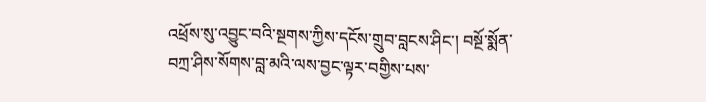འཕྲོས་སུ་འབྱུང་བའི་སྔགས་ཀྱིས་དངོས་གྲུབ་བླངས་ཤིང་། བསྔོ་སྨོན་བཀྲ་ཤིས་སོགས་བླ་མའི་ལས་བྱང་ལྟར་བགྱིས་པས་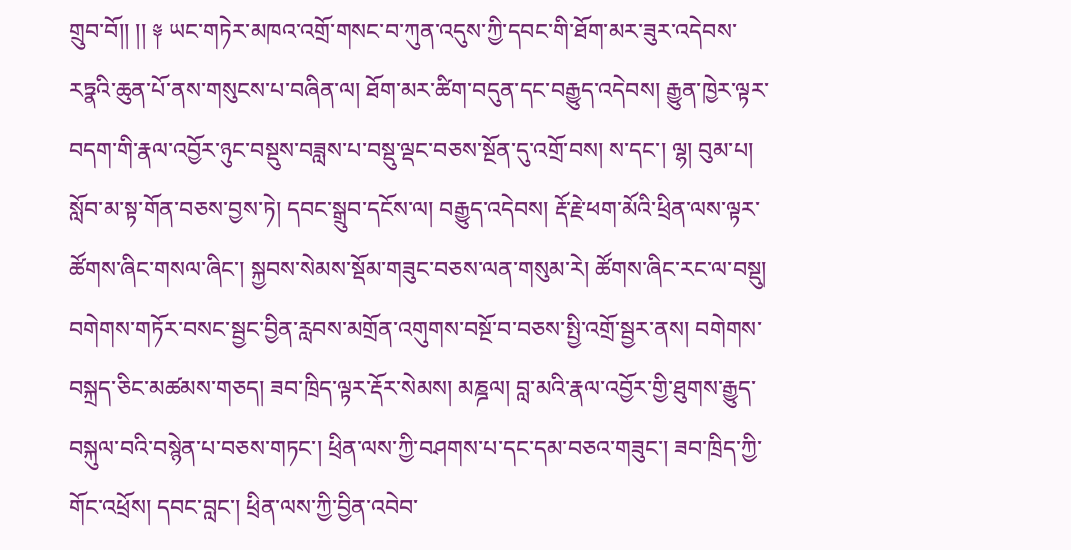གྲུབ་བོ།། །། ༈ ཡང་གཏེར་མཁའ་འགྲོ་གསང་བ་ཀུན་འདུས་ཀྱི་དབང་གི་ཐོག་མར་ཟུར་འདེབས་རཏྣའི་ཆུན་པོ་ནས་གསུངས་པ་བཞིན་ལ། ཐོག་མར་ཚིག་བདུན་དང་བརྒྱུད་འདེབས། རྒྱུན་ཁྱེར་ལྟར་བདག་གི་རྣལ་འབྱོར་ཉུང་བསྡུས་བཟླས་པ་བསྡུ་ལྡང་བཅས་སྔོན་དུ་འགྲོ་བས། ས་དང་། ལྷ། བུམ་པ། སློབ་མ་སྟ་གོན་བཅས་བྱས་ཏེ། དབང་སྒྲུབ་དངོས་ལ། བརྒྱུད་འདེབས། རྡོ་རྗེ་ཕག་མོའི་ཕྲིན་ལས་ལྟར་ཚོགས་ཞིང་གསལ་ཞིང་། སྐྱབས་སེམས་སྡོམ་གཟུང་བཅས་ལན་གསུམ་རེ། ཚོགས་ཞིང་རང་ལ་བསྡུ། བགེགས་གཏོར་བསང་སྦྱང་བྱིན་རླབས་མགྲོན་འགུགས་བསྔོ་བ་བཅས་སྤྱི་འགྲོ་སྦྱར་ནས། བགེགས་བསྐྲད་ཅིང་མཚམས་གཅད། ཟབ་ཁྲིད་ལྟར་རྡོར་སེམས། མཎྜལ། བླ་མའི་རྣལ་འབྱོར་གྱི་ཐུགས་རྒྱུད་བསྐུལ་བའི་བསྙེན་པ་བཅས་གཏང་། ཕྲིན་ལས་ཀྱི་བཤགས་པ་དང་དམ་བཅའ་གཟུང་། ཟབ་ཁྲིད་ཀྱི་གོང་འཕྲོས། དབང་བླང་། ཕྲིན་ལས་ཀྱི་བྱིན་འབེབ་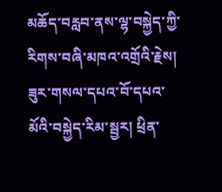མཆོད་བརླབ་ནས་ལྷ་བསྐྱེད་ཀྱི་རིགས་བཞི་མཁའ་འགྲོའི་རྗེས། ཟུར་གསལ་དཔའ་བོ་དཔའ་མོའི་བསྐྱེད་རིམ་སྦྱར། ཕྲིན་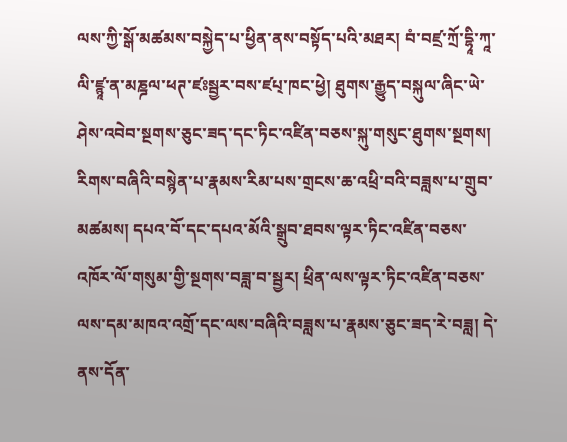ལས་ཀྱི་སྒོ་མཚམས་བསྐྱེད་པ་ཕྱིན་ནས་བསྟོད་པའི་མཐར། བཾ་བཛྲ་ཀྲོ་དྷཱི་ཀཱ་ལི་ཛྙཱ་ན་མཎྜལ་ཕཊ་ཛཿསྦྱར་བས་ཛཔ྄་ཁང་ཕྱེ། ཐུགས་རྒྱུད་བསྐུལ་ཞིང་ཡེ་ཤེས་འབེབ་སྔགས་ཅུང་ཟད་དང་ཏིང་འཛིན་བཅས་སྐུ་གསུང་ཐུགས་སྔགས། རིགས་བཞིའི་བསྙེན་པ་རྣམས་རིམ་པས་གྲངས་ཆ་འཕྲི་བའི་བཟླས་པ་གྲུབ་མཚམས། དཔའ་བོ་དང་དཔའ་མོའི་སྒྲུབ་ཐབས་ལྟར་ཏིང་འཛིན་བཅས་འཁོར་ལོ་གསུམ་གྱི་སྔགས་བཟླ་བ་སྦྱར། ཕྲིན་ལས་ལྟར་ཏིང་འཛིན་བཅས་ལས་དམ་མཁའ་འགྲོ་དང་ལས་བཞིའི་བཟླས་པ་རྣམས་ཅུང་ཟད་རེ་བཟླ། དེ་ནས་དོན་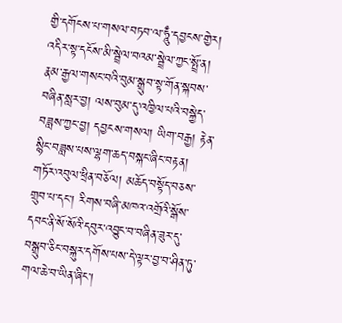གྱི་དགོངས་པ་གསལ་བཏབ་ལ་ཧཱུྃ་དབྱངས་གྱེར། འདིར་སྟ་དངོས་མི་སྦྲེལ་བའམ་སྦྲེལ་ཀྱང་སྤྲོ་ན། རྣམ་རྒྱལ་གསང་བའི་བུམ་སྒྲུབ་སྟ་གོན་སྐབས་བཞིན་སླར་བྱ། ལས་བུམ་དུ་འཁྱིལ་པའི་བསྐྱེད་བཟླས་ཀྱང་བྱ། དབྱངས་གསལ། ཡིག་བརྒྱ། རྟེན་སྙིང་བཟླས་པས་ལྷག་ཆད་བསྐང་ཞིང་བརྟན། གཏོར་འབུལ་ཕྲིན་བཅོལ། མཆོད་བསྟོད་བཅས་གྲུབ་པ་དང་། རིགས་བཞི་མཁའ་འགྲོའི་སྒོས་དབང་ནི་སོ་སོའི་དབུར་འབྱུང་བ་བཞིན་ཟུར་དུ་བསྒྲུབ་ཅིང་བསྐུར་དགོས་པས་དེ་ལྟར་བྱ་བ་ཤིན་ཏུ་གལ་ཆེ་བ་ཡིན་ཞིང་།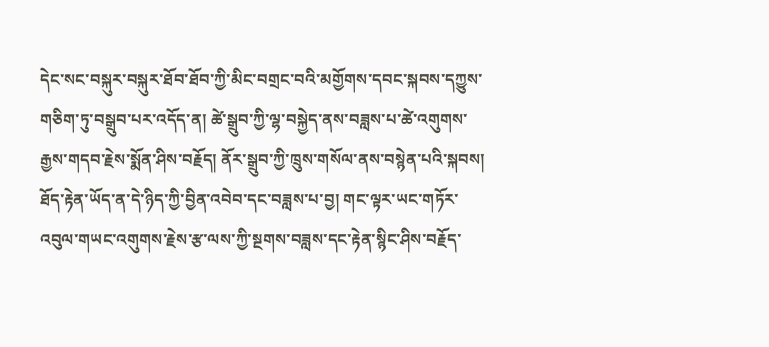དེང་སང་བསྐུར་བསྐུར་ཐོབ་ཐོབ་ཀྱི་མིང་བགྲང་བའི་མགྱོགས་དབང་སྐབས་དཀྱུས་གཅིག་ཏུ་བསྒྲུབ་པར་འདོད་ན། ཚེ་སྒྲུབ་ཀྱི་ལྷ་བསྐྱེད་ནས་བཟླས་པ་ཚེ་འགུགས་རྒྱས་གདབ་རྗེས་སྨོན་ཤིས་བརྗོད། ནོར་སྒྲུབ་ཀྱི་ཁྲུས་གསོལ་ནས་བསྙེན་པའི་སྐབས། ཐོད་རྟེན་ཡོད་ན་དེ་ཉིད་ཀྱི་བྱིན་འབེབ་དང་བཟླས་པ་བྱ། གང་ལྟར་ཡང་གཏོར་འབུལ་གཡང་འགུགས་རྗེས་རྩ་ལས་ཀྱི་སྔགས་བཟླས་དང་རྟེན་སྙིང་ཤིས་བརྗོད་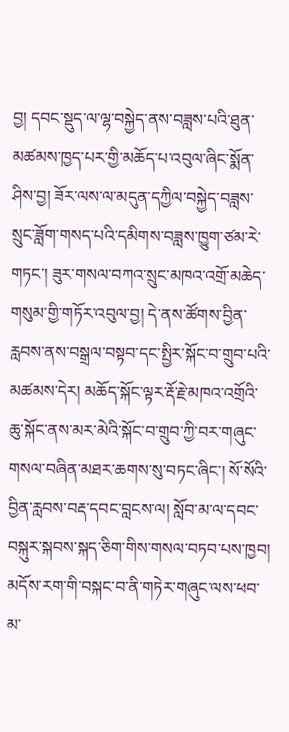བྱ། དབང་སྡུད་ལ་ལྷ་བསྐྱེད་ནས་བཟླས་པའི་ཐུན་མཚམས་ཁྱད་པར་གྱི་མཆོད་པ་འབུལ་ཞིང་སྨོན་ཤིས་བྱ། ཟོར་ལས་ལ་མདུན་དཀྱིལ་བསྐྱེད་བཟླས་སྲུང་ཟློག་གསད་པའི་དམིགས་བཟླས་ཁྱུག་ཙམ་རེ་གཏང་། ཟུར་གསལ་བཀའ་སྲུང་མཁའ་འགྲོ་མཆེད་གསུམ་གྱི་གཏོར་འབུལ་བྱ། དེ་ནས་ཚོགས་བྱིན་རླབས་ནས་བསྒྲལ་བསྟབ་དང་སྤྱིར་སྐོང་བ་གྲུབ་པའི་མཚམས་དེར། མཆོད་སྐོང་ལྟར་རྡོ་རྗེ་མཁའ་འགྲོའི་ཆུ་སྐོང་ནས་མར་མེའི་སྐོང་བ་གྲུབ་ཀྱི་བར་གཞུང་གསལ་བཞིན་མཐར་ཆགས་སུ་བཏང་ཞིང་། སོ་སོའི་བྱིན་རླབས་བརྡ་དབང་བླངས་ལ། སློབ་མ་ལ་དབང་བསྐུར་སྐབས་སྐད་ཅིག་གིས་གསལ་བཏབ་པས་ཁྱབ། མདོས་རག་གི་བསྐང་བ་ནི་གཏེར་གཞུང་ལས་ཕབ་མ་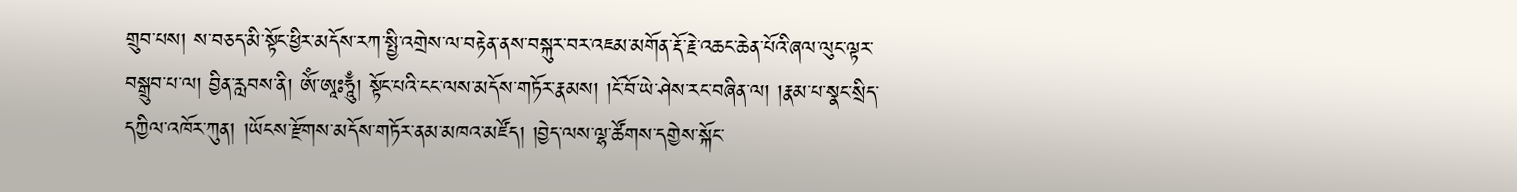གྲུབ་པས། ས་བཅད་མི་སྟོང་ཕྱིར་མདོས་རཀ་སྤྱི་འགྲེས་ལ་བརྟེན་ནས་བསྐུར་བར་འཇམ་མགོན་རྡོ་རྗེ་འཆང་ཆེན་པོའི་ཞལ་ལུང་ལྟར་བསྒྲུབ་པ་ལ། བྱིན་རླབས་ནི། ཨོཾ་ཨཱཿཧཱུྃ། སྟོང་པའི་ངང་ལས་མདོས་གཏོར་རྣམས། །ངོ་བོ་ཡེ་ཤེས་རང་བཞིན་ལ། །རྣམ་པ་སྣང་སྲིད་དཀྱིལ་འཁོར་ཀུན། །ཡོངས་རྫོགས་མདོས་གཏོར་ནམ་མཁའ་མཛོད། །བྱེད་ལས་ལྷ་ཚོགས་དགྱེས་སྐོང་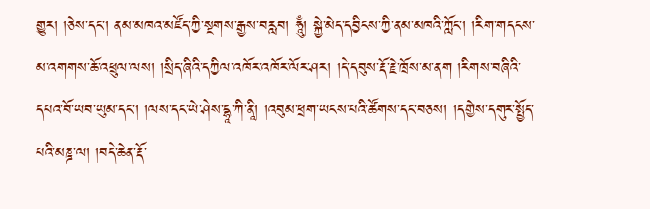གྱུར། །ཅེས་དང་། ནམ་མཁའ་མཛོད་ཀྱི་སྔགས་རྒྱས་བརླབ། ཧཱུྃ། སྐྱེ་མེད་དབྱིངས་ཀྱི་ནམ་མཁའི་ཀློང་། །རིག་གདངས་མ་འགགས་ཆོ་འཕྲུལ་ལས། །སྲིད་ཞིའི་དཀྱིལ་འཁོར་འཁོར་ལོར་ཤར། །དེ་དབུས་རྡོ་རྗེ་ཁྲོས་མ་ནག །རིགས་བཞིའི་དཔའ་བོ་ཡབ་ཡུམ་དང་། །ལས་དང་ཡེ་ཤེས་དྷཱ་ཀི་ནཱི། །འབུམ་ཕྲག་ཡངས་པའི་ཚོགས་དང་བཅས། །དགྱེས་དགུར་སྤྱོད་པའི་མཎྜ་ལ། །བདེ་ཆེན་རྡོ་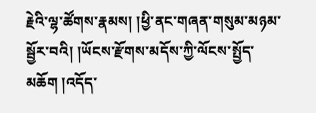རྗེའི་ལྷ་ཚོགས་རྣམས། །ཕྱི་ནང་གཞན་གསུམ་མཉམ་སྦྱོར་བའི། །ཡོངས་རྫོགས་མདོས་ཀྱི་ལོངས་སྤྱོད་མཆོག །འདོད་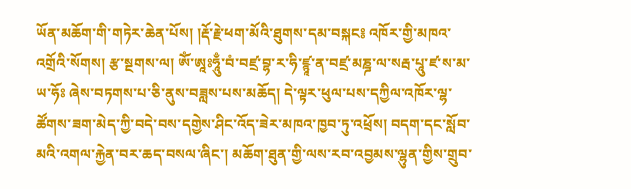ཡོན་མཆོག་གི་གཏེར་ཆེན་པོས། །རྡོ་རྗེ་ཕག་མོའི་ཐུགས་དམ་བསྐང༔ འཁོར་གྱི་མཁའ་འགྲོའི་སོགས། རྩ་སྔགས་ལ། ཨོཾ་ཨཱཿཧཱུྃ་བཾ་བཛྲ་བྷ་ར་ཧི་ཛྙཱ་ན་བཛྲ་མཎྜ་ལ་སརྦ་པཱུ་ཛ་ས་མ་ཡ་ཧོཿ ཞེས་བཏགས་པ་ཅི་ནུས་བཟླས་པས་མཆོད། དེ་ལྟར་ཕུལ་པས་དཀྱིལ་འཁོར་ལྷ་ཚོགས་ཟག་མེད་ཀྱི་བདེ་བས་དགྱེས་ཤིང་འོད་ཟེར་མཁའ་ཁྱབ་ཏུ་འཕྲོས། བདག་དང་སློབ་མའི་འགལ་རྐྱེན་བར་ཆད་བསལ་ཞིང་། མཆོག་ཐུན་གྱི་ལས་རབ་འབྱམས་ལྷུན་གྱིས་གྲུབ་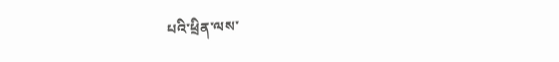པའི་ཕྲིན་ལས་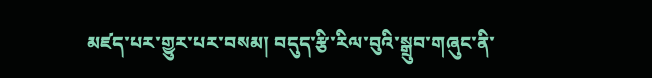མཛད་པར་གྱུར་པར་བསམ། བདུད་རྩི་རིལ་བུའི་སྒྲུབ་གཞུང་ནི་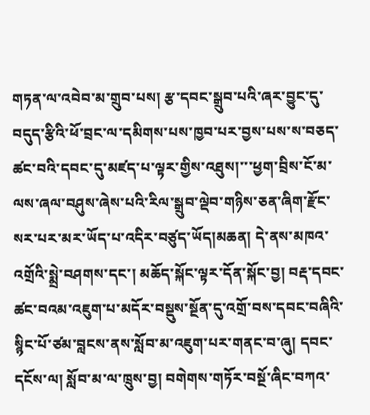གཏན་ལ་འབེབ་མ་གྲུབ་པས། རྩ་དབང་སྒྲུབ་པའི་ཞར་བྱུང་དུ་བདུད་རྩིའི་ཕོ་བྲང་ལ་དམིགས་པས་ཁྱབ་པར་བྱས་པས་ས་བཅད་ཚང་བའི་དབང་དུ་མཛད་པ་ལྟར་གྱིས་འཐུས།་་་ཕྱག་བྲིས་ངོ་མ་ལས་ཞལ་བཤུས་ཞེས་པའི་རིལ་སྒྲུབ་ལྡེབ་གཉིས་ཅན་ཞིག་རྫོང་སར་པར་མར་ཡོད་པ་འདིར་བཙུད་ཡོད།མཆན། དེ་ནས་མཁའ་འགྲོའི་སྨྲེ་བཤགས་དང་། མཆོད་སྐོང་ལྟར་དོན་སྐོང་བྱ། བརྡ་དབང་ཚང་བའམ་འཇུག་པ་མདོར་བསྡུས་སྔོན་དུ་འགྲོ་བས་དབང་བཞིའི་སྙིང་པོ་ཙམ་བླངས་ནས་སློབ་མ་འཇུག་པར་གནང་བ་ཞུ། དབང་དངོས་ལ། སློབ་མ་ལ་ཁྲུས་བྱ། བགེགས་གཏོར་བསྔོ་ཞིང་བཀའ་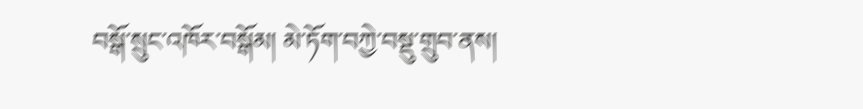བསྒོ་སྲུང་འཁོར་བསྒོམ། མེ་ཏོག་བཀྱེ་བསྡུ་གྲུབ་ནས།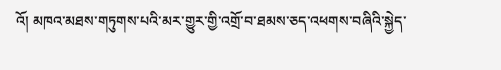འོ། མཁའ་མཐས་གཏུགས་པའི་མར་གྱུར་གྱི་འགྲོ་བ་ཐམས་ཅད་འཕགས་བཞིའི་སྐྱེད་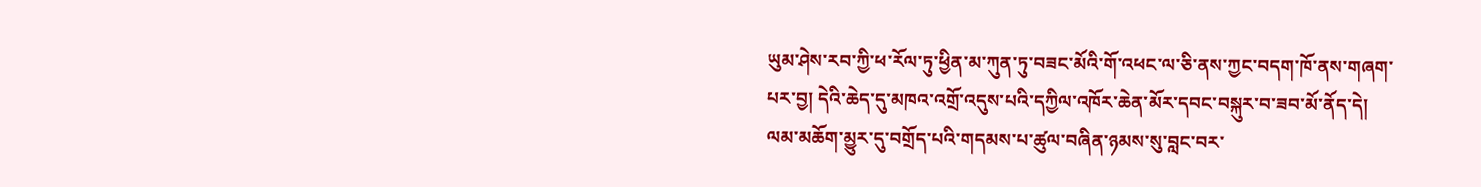ཡུམ་ཤེས་རབ་ཀྱི་ཕ་རོལ་ཏུ་ཕྱིན་མ་ཀུན་ཏུ་བཟང་མོའི་གོ་འཕང་ལ་ཅི་ནས་ཀྱང་བདག་ཁོ་ནས་གཞག་པར་བྱ། དེའི་ཆེད་དུ་མཁའ་འགྲོ་འདུས་པའི་དཀྱིལ་འཁོར་ཆེན་མོར་དབང་བསྐུར་བ་ཟབ་མོ་ནོད་དེ། ལམ་མཆོག་མྱུར་དུ་བགྲོད་པའི་གདམས་པ་ཚུལ་བཞིན་ཉམས་སུ་བླང་བར་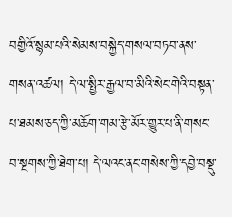བགྱིའོ་སྙམ་པའི་སེམས་བསྐྱེད་གསལ་བཏབ་ནས་གསན་འཚལ། དེ་ལ་སྤྱིར་རྒྱལ་བ་མིའི་སེང་གེའི་བསྟན་པ་ཐམས་ཅད་ཀྱི་མཆོག་གམ་རྩེ་མོར་གྱུར་པ་ནི་གསང་བ་སྔགས་ཀྱི་ཐེག་པ། དེ་ལའང་ནང་གསེས་ཀྱི་དབྱེ་བསྡུ་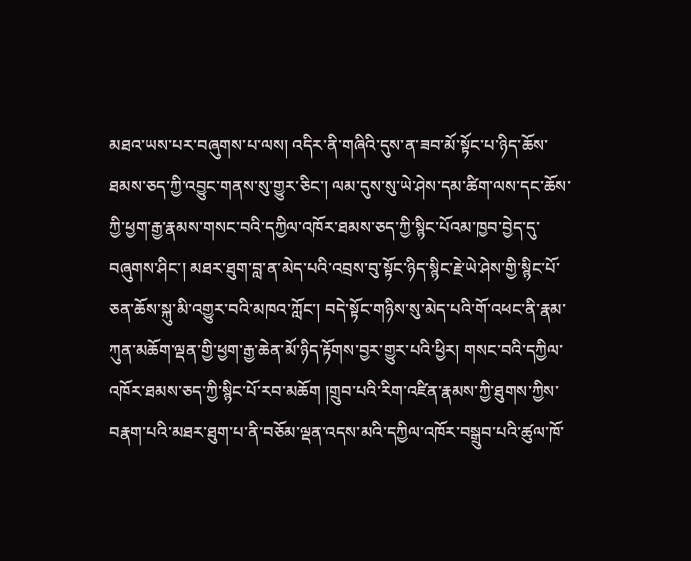མཐའ་ཡས་པར་བཞུགས་པ་ལས། འདིར་ནི་གཞིའི་དུས་ན་ཟབ་མོ་སྟོང་པ་ཉིད་ཆོས་ཐམས་ཅད་ཀྱི་འབྱུང་གནས་སུ་གྱུར་ཅིང་། ལམ་དུས་སུ་ཡེ་ཤེས་དམ་ཚིག་ལས་དང་ཆོས་ཀྱི་ཕྱག་རྒྱ་རྣམས་གསང་བའི་དཀྱིལ་འཁོར་ཐམས་ཅད་ཀྱི་སྙིང་པོའམ་ཁྱབ་བྱེད་དུ་བཞུགས་ཤིང་། མཐར་ཐུག་བླ་ན་མེད་པའི་འབྲས་བུ་སྟོང་ཉིད་སྙིང་རྗེ་ཡེ་ཤེས་གྱི་སྙིང་པོ་ཅན་ཆོས་སྐུ་མི་འགྱུར་བའི་མཁའ་ཀློང་། བདེ་སྟོང་གཉིས་སུ་མེད་པའི་གོ་འཕང་ནི་རྣམ་ཀུན་མཆོག་ལྡན་གྱི་ཕྱག་རྒྱ་ཆེན་མོ་ཉིད་རྟོགས་བྱར་གྱུར་པའི་ཕྱིར། གསང་བའི་དཀྱིལ་འཁོར་ཐམས་ཅད་ཀྱི་སྙིང་པོ་རབ་མཆོག །གྲུབ་པའི་རིག་འཛིན་རྣམས་ཀྱི་ཐུགས་ཀྱིས་བརྣག་པའི་མཐར་ཐུག་པ་ནི་བཅོམ་ལྡན་འདས་མའི་དཀྱིལ་འཁོར་བསྒྲུབ་པའི་ཚུལ་ཁོ་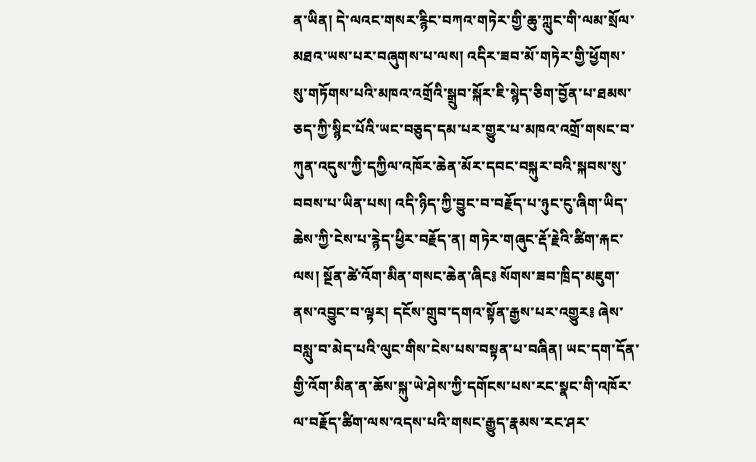ན་ཡིན། དེ་ལའང་གསར་རྙིང་བཀའ་གཏེར་གྱི་ཆུ་ཀླུང་གི་ལམ་སྲོལ་མཐའ་ཡས་པར་བཞུགས་པ་ལས། འདིར་ཟབ་མོ་གཏེར་གྱི་ཕྱོགས་སུ་གཏོགས་པའི་མཁའ་འགྲོའི་སྒྲུབ་སྐོར་ཇི་སྙེད་ཅིག་བྱོན་པ་ཐམས་ཅད་ཀྱི་སྙིང་པོའི་ཡང་བཅུད་དམ་པར་གྱུར་པ་མཁའ་འགྲོ་གསང་བ་ཀུན་འདུས་ཀྱི་དཀྱིལ་འཁོར་ཆེན་མོར་དབང་བསྐུར་བའི་སྐབས་སུ་བབས་པ་ཡིན་པས། འདི་ཉིད་ཀྱི་བྱུང་བ་བརྗོད་པ་ཉུང་ངུ་ཞིག་ཡིད་ཆེས་ཀྱི་ངེས་པ་རྙེད་ཕྱིར་བརྗོད་ན། གཏེར་གཞུང་རྡོ་རྗེའི་ཚིག་རྐང་ལས། སྔོན་ཚེ་འོག་མིན་གསང་ཆེན་ཞིང༔ སོགས་ཟབ་ཁྲིད་མཇུག་ནས་འབྱུང་བ་ལྟར། དངོས་གྲུབ་དགའ་སྟོན་རྒྱས་པར་འགྱུར༔ ཞེས་བསླུ་བ་མེད་པའི་ལུང་གིས་ངེས་པས་བསྟན་པ་བཞིན། ཡང་དག་དོན་གྱི་འོག་མིན་ན་ཆོས་སྐུ་ཡེ་ཤེས་ཀྱི་དགོངས་པས་རང་སྣང་གི་འཁོར་ལ་བརྗོད་ཚིག་ལས་འདས་པའི་གསང་རྒྱུད་རྣམས་རང་ཤར་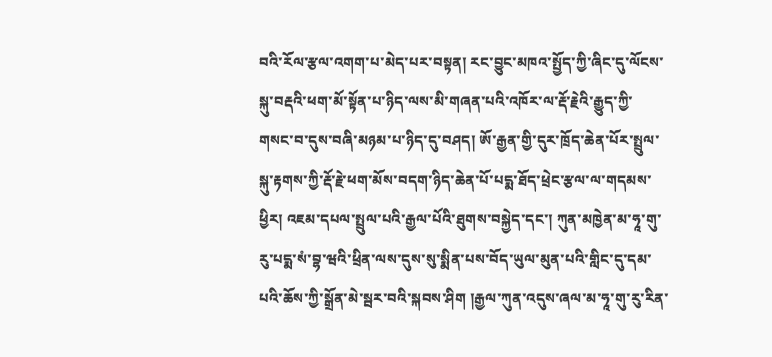བའི་རོལ་རྩལ་འགག་པ་མེད་པར་བསྟན། རང་བྱུང་མཁའ་སྤྱོད་ཀྱི་ཞིང་དུ་ལོངས་སྐུ་བརྡའི་ཕག་མོ་སྟོན་པ་ཉིད་ལས་མི་གཞན་པའི་འཁོར་ལ་རྡོ་རྗེའི་རྒྱུད་ཀྱི་གསང་བ་དུས་བཞི་མཉམ་པ་ཉིད་དུ་བཤད། ཨོ་རྒྱན་གྱི་དུར་ཁྲོད་ཆེན་པོར་སྤྲུལ་སྐུ་རྟགས་ཀྱི་རྡོ་རྗེ་ཕག་མོས་བདག་ཉིད་ཆེན་པོ་པདྨ་ཐོད་ཕྲེང་རྩལ་ལ་གདམས་ཕྱིར། འཇམ་དཔལ་སྤྲུལ་པའི་རྒྱལ་པོའི་ཐུགས་བསྐྱེད་དང་། ཀུན་མཁྱེན་མ་ཧཱ་གུ་རུ་པདྨ་སཾ་བྷ་ཝའི་ཕྲིན་ལས་དུས་སུ་སྨིན་པས་བོད་ཡུལ་མུན་པའི་གླིང་དུ་དམ་པའི་ཆོས་ཀྱི་སྒྲོན་མེ་སྦར་བའི་སྐབས་ཤིག །རྒྱལ་ཀུན་འདུས་ཞལ་མ་ཧཱ་གུ་རུ་རིན་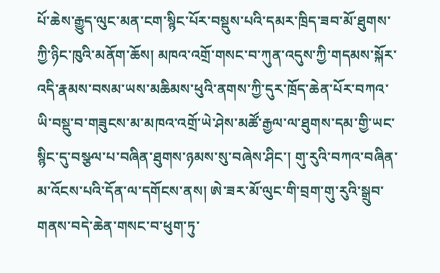པོ་ཆེས་རྒྱུད་ལུང་མན་ངག་སྙིང་པོར་བསྡུས་པའི་དམར་ཁྲིད་ཟབ་མོ་ཐུགས་ཀྱི་ཉིང་ཁུའི་མནོག་ཆོས། མཁའ་འགྲོ་གསང་བ་ཀུན་འདུས་ཀྱི་གདམས་སྐོར་འདི་རྣམས་བསམ་ཡས་མཆིམས་ཕུའི་ནགས་ཀྱི་དུར་ཁྲོད་ཆེན་པོར་བཀའ་ཡི་བསྡུ་བ་གཟུངས་མ་མཁའ་འགྲོ་ཡེ་ཤེས་མཚོ་རྒྱལ་ལ་ཐུགས་དམ་གྱི་ཡང་སྙིང་དུ་བསྩལ་པ་བཞིན་ཐུགས་ཉམས་སུ་བཞེས་ཤིང་། གུ་རུའི་བཀའ་བཞིན་མ་འོངས་པའི་དོན་ལ་དགོངས་ནས། ཨེ་ཟར་མོ་ལུང་གི་བྲག་གུ་རུའི་སྒྲུབ་གནས་བདེ་ཆེན་གསང་བ་ཕུག་ཏུ་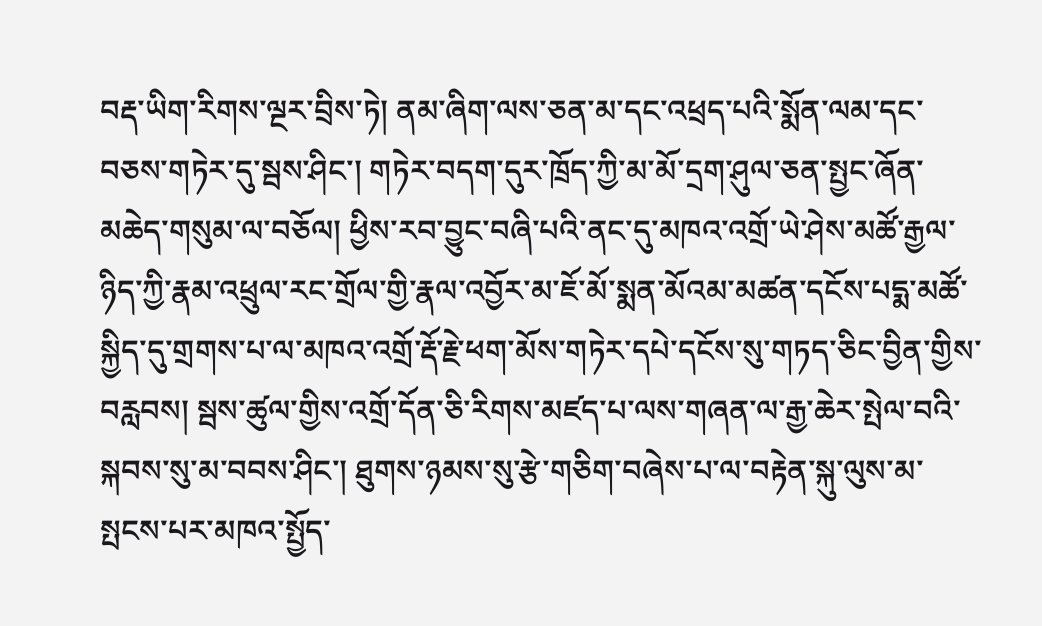བརྡ་ཡིག་རིགས་ལྔར་བྲིས་ཏེ། ནམ་ཞིག་ལས་ཅན་མ་དང་འཕྲད་པའི་སྨོན་ལམ་དང་བཅས་གཏེར་དུ་སྦས་ཤིང་། གཏེར་བདག་དུར་ཁྲོད་ཀྱི་མ་མོ་དྲག་ཤུལ་ཅན་སྤྱང་ཞོན་མཆེད་གསུམ་ལ་བཅོལ། ཕྱིས་རབ་བྱུང་བཞི་པའི་ནང་དུ་མཁའ་འགྲོ་ཡེ་ཤེས་མཚོ་རྒྱལ་ཉིད་ཀྱི་རྣམ་འཕྲུལ་རང་གྲོལ་གྱི་རྣལ་འབྱོར་མ་ཇོ་མོ་སྨན་མོའམ་མཚན་དངོས་པདྨ་མཚོ་སྐྱིད་དུ་གྲགས་པ་ལ་མཁའ་འགྲོ་རྡོ་རྗེ་ཕག་མོས་གཏེར་དཔེ་དངོས་སུ་གཏད་ཅིང་བྱིན་གྱིས་བརླབས། སྦས་ཚུལ་གྱིས་འགྲོ་དོན་ཅི་རིགས་མཛད་པ་ལས་གཞན་ལ་རྒྱ་ཆེར་སྤེལ་བའི་སྐབས་སུ་མ་བབས་ཤིང་། ཐུགས་ཉམས་སུ་རྩེ་གཅིག་བཞེས་པ་ལ་བརྟེན་སྐུ་ལུས་མ་སྤངས་པར་མཁའ་སྤྱོད་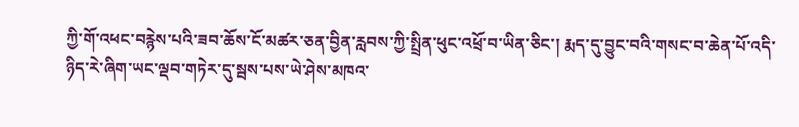ཀྱི་གོ་འཕང་བརྙེས་པའི་ཟབ་ཆོས་ངོ་མཚར་ཅན་བྱིན་རླབས་ཀྱི་སྤྲིན་ཕུང་འཕྲོ་བ་ཡིན་ཅིང་། རྨད་དུ་བྱུང་བའི་གསང་བ་ཆེན་པོ་འདི་ཉིད་རེ་ཞིག་ཡང་ལྡབ་གཏེར་དུ་སྦས་པས་ཡེ་ཤེས་མཁའ་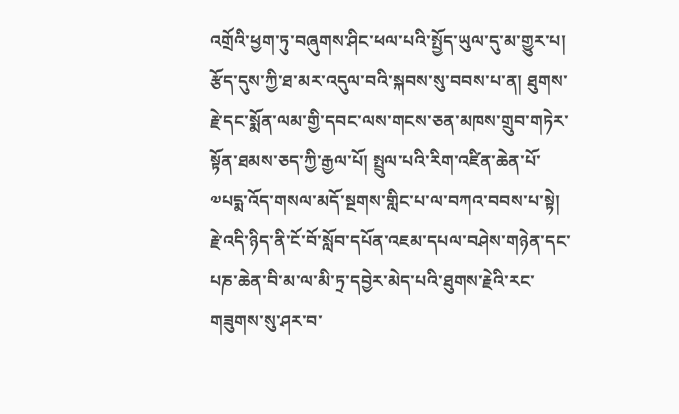འགྲོའི་ཕྱག་ཏུ་བཞུགས་ཤིང་ཕལ་པའི་སྤྱོད་ཡུལ་དུ་མ་གྱུར་པ། རྩོད་དུས་ཀྱི་ཐ་མར་འདུལ་བའི་སྐབས་སུ་བབས་པ་ན། ཐུགས་རྗེ་དང་སྨོན་ལམ་གྱི་དབང་ལས་གངས་ཅན་མཁས་གྲུབ་གཏེར་སྟོན་ཐམས་ཅད་ཀྱི་རྒྱལ་པོ། སྤྲུལ་པའི་རིག་འཛིན་ཆེན་པོ་༧པདྨ་འོད་གསལ་མདོ་སྔགས་གླིང་པ་ལ་བཀའ་བབས་པ་སྟེ། རྗེ་འདི་ཉིད་ནི་ངོ་བོ་སློབ་དཔོན་འཇམ་དཔལ་བཤེས་གཉེན་དང་པཎ་ཆེན་བི་མ་ལ་མི་ཏྲ་དབྱེར་མེད་པའི་ཐུགས་རྗེའི་རང་གཟུགས་སུ་ཤར་བ་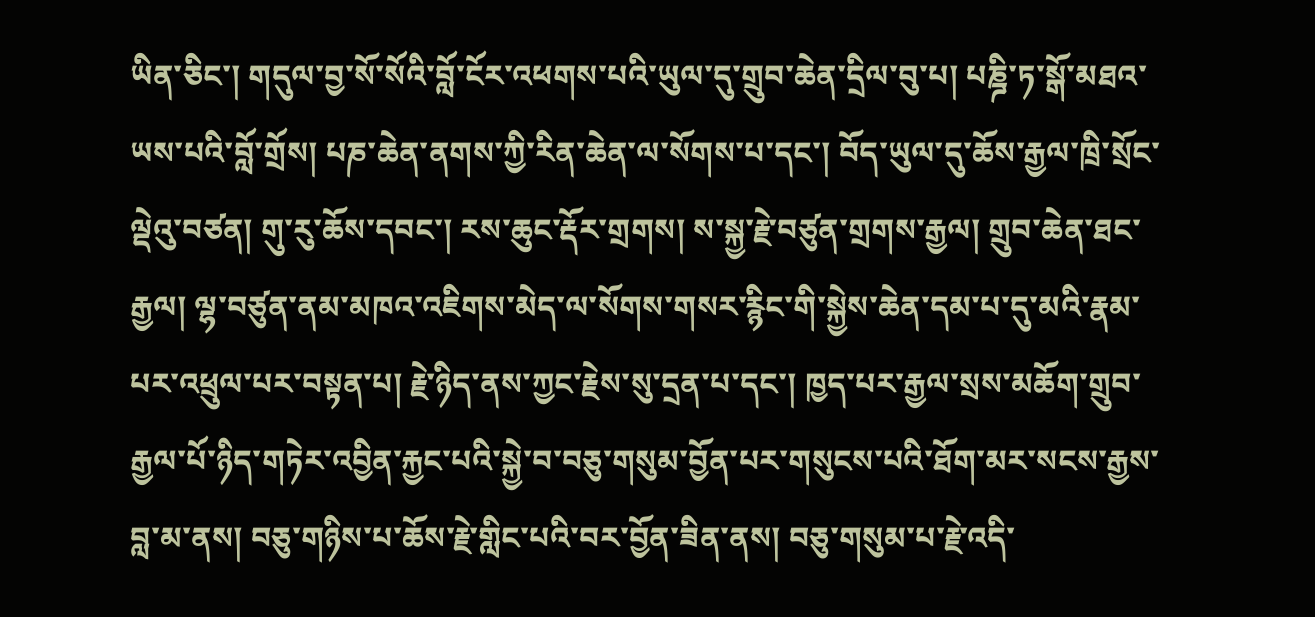ཡིན་ཅིང་། གདུལ་བྱ་སོ་སོའི་བློ་ངོར་འཕགས་པའི་ཡུལ་དུ་གྲུབ་ཆེན་དྲིལ་བུ་པ། པཎྜི་ཏ་སྒོ་མཐའ་ཡས་པའི་བློ་གྲོས། པཎ་ཆེན་ནགས་ཀྱི་རིན་ཆེན་ལ་སོགས་པ་དང་། བོད་ཡུལ་དུ་ཆོས་རྒྱལ་ཁྲི་སྲོང་ལྡེའུ་བཙན། གུ་རུ་ཆོས་དབང་། རས་ཆུང་རྡོར་གྲགས། ས་སྐྱ་རྗེ་བཙུན་གྲགས་རྒྱལ། གྲུབ་ཆེན་ཐང་རྒྱལ། ལྷ་བཙུན་ནམ་མཁའ་འཇིགས་མེད་ལ་སོགས་གསར་རྙིང་གི་སྐྱེས་ཆེན་དམ་པ་དུ་མའི་རྣམ་པར་འཕྲུལ་པར་བསྟན་པ། རྗེ་ཉིད་ནས་ཀྱང་རྗེས་སུ་དྲན་པ་དང་། ཁྱད་པར་རྒྱལ་སྲས་མཆོག་གྲུབ་རྒྱལ་པོ་ཉིད་གཏེར་འབྱིན་རྐྱང་པའི་སྐྱེ་བ་བཅུ་གསུམ་བྱོན་པར་གསུངས་པའི་ཐོག་མར་སངས་རྒྱས་བླ་མ་ནས། བཅུ་གཉིས་པ་ཆོས་རྗེ་གླིང་པའི་བར་བྱོན་ཟིན་ནས། བཅུ་གསུམ་པ་རྗེ་འདི་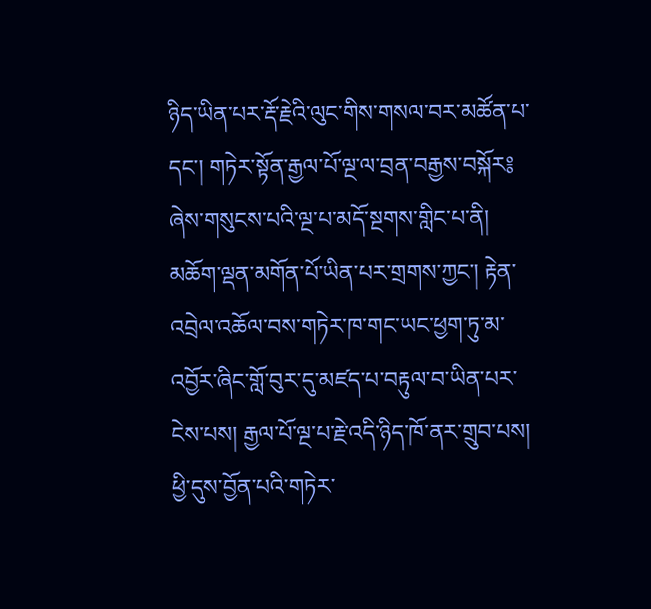ཉིད་ཡིན་པར་རྡོ་རྗེའི་ལུང་གིས་གསལ་བར་མཚོན་པ་དང་། གཏེར་སྟོན་རྒྱལ་པོ་ལྔ་ལ་བྲན་བརྒྱས་བསྐོར༔ ཞེས་གསུངས་པའི་ལྔ་པ་མདོ་སྔགས་གླིང་པ་ནི། མཆོག་ལྡན་མགོན་པོ་ཡིན་པར་གྲགས་ཀྱང་། རྟེན་འབྲེལ་འཆོལ་བས་གཏེར་ཁ་གང་ཡང་ཕྱག་ཏུ་མ་འབྱོར་ཞིང་གློ་བུར་དུ་མཛད་པ་བརྟུལ་བ་ཡིན་པར་ངེས་པས། རྒྱལ་པོ་ལྔ་པ་རྗེ་འདི་ཉིད་ཁོ་ནར་གྲུབ་པས། ཕྱི་དུས་བྱོན་པའི་གཏེར་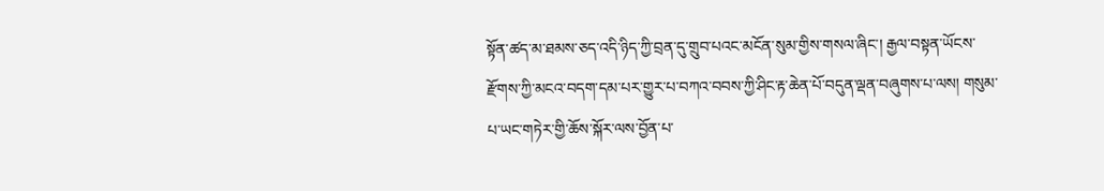སྟོན་ཚད་མ་ཐམས་ཅད་འདི་ཉིད་ཀྱི་བྲན་དུ་གྲུབ་པའང་མངོན་སུམ་གྱིས་གསལ་ཞིང་། རྒྱལ་བསྟན་ཡོངས་རྫོགས་ཀྱི་མངའ་བདག་དམ་པར་གྱུར་པ་བཀའ་བབས་ཀྱི་ཤིང་རྟ་ཆེན་པོ་བདུན་ལྡན་བཞུགས་པ་ལས། གསུམ་པ་ཡང་གཏེར་གྱི་ཆོས་སྐོར་ལས་བྱོན་པ་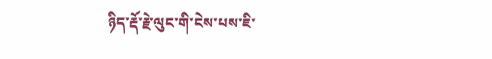ཉིད་རྡོ་རྗེ་ལུང་གི་ངེས་པས་ཇི་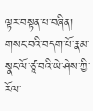ལྟར་བསྟན་པ་བཞིན། གསང་བའི་བདག་པོ་རྣམ་སྣང་ལོ་ཙཱ་བའི་ཡེ་ཤེས་ཀྱི་རོལ་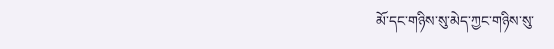མོ་དང་གཉིས་སུ་མེད་ཀྱང་གཉིས་སུ་